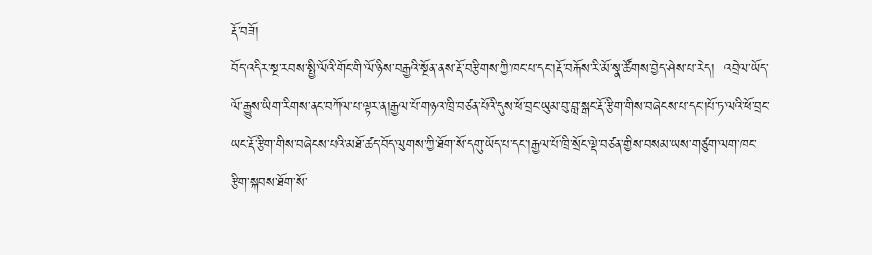རྡོ་བཟོ།
བོད་འདིར་སྔ་རབས་སྤྱི་ལོའི་གོང་གི་ལོ་ཉིས་བརྒྱའི་སྔོན་ནས་རྡོ་བརྩིགས་ཀྱི་ཁང་པ་དང་།རྡོ་བརྐོས་རི་མོ་སྣ་ཚོགས་བྱེད་ཤེས་པ་རེད།  འབྲེལ་ཡོད་ལོ་རྒྱུས་ཡིག་རིགས་ནང་བཀོལ་པ་ལྟར་ན།རྒྱལ་པོ་གཉའ་ཁྲི་བཙན་པོའི་དུས་ཕོ་བྲང་ཡུམ་བུ་བླ་སྒང་རྡོ་རྩིག་གིས་བཞེངས་པ་དང་།པོ་ཏ་ལའི་ཕོ་བྲང་ཡང་རྡོ་རྩིག་གིས་བཞེངས་པའི་མཐོ་ཚད་བོད་ལུགས་ཀྱི་ཐོག་སོ་དགུ་ཡོད་པ་དང་།རྒྱལ་པོ་ཁྲི་སྲོང་ལྡེ་བཙན་གྱིས་བསམ་ཡས་གཙུག་ལག་ཁང་རྩིག་སྐབས་ཐོག་སོ་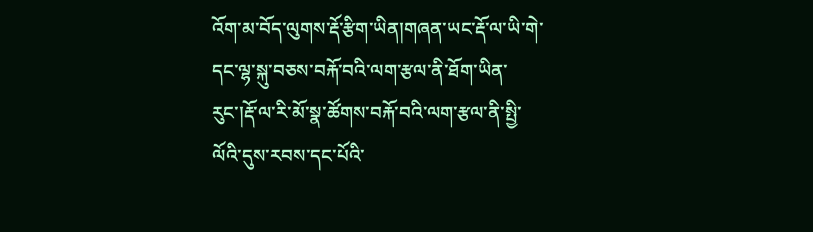འོག་མ་བོད་ལུགས་རྡོ་རྩིག་ཡིན།གཞན་ཡང་རྡོ་ལ་ཡི་གེ་དང་ལྷ་སྐུ་བཅས་བརྐོ་བའི་ལག་རྩལ་ནི་ཐོག་ཡིན་རུང་།རྡོ་ལ་རི་མོ་སྣ་ཚོགས་བརྐོ་བའི་ལག་རྩལ་ནི་སྤྱི་ལོའི་དུས་རབས་དང་པོའི་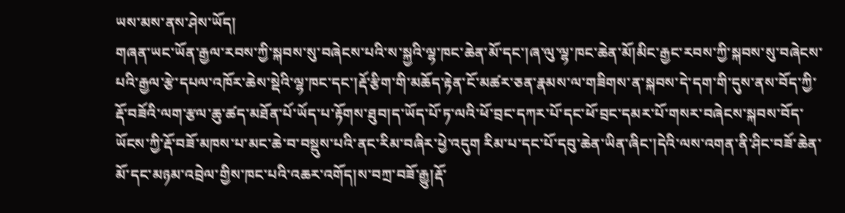ཡས་མས་ནས་ཤེས་ཡོད།
གཞན་ཡང་ཡོན་རྒྱལ་རབས་ཀྱི་སྐབས་སུ་བཞེངས་པའི་ས་སྐྱའི་ལྷ་ཁང་ཆེན་མོ་དང་།ཞ་ལུ་ལྷ་ཁང་ཆེན་མོ།མིང་རྒྱང་རབས་ཀྱི་སྐབས་སུ་བཞེངས་པའི་རྒྱལ་རྩེ་དཔལ་འཁོར་ཆེས་སྡེའི་ལྷ་ཁང་དང་།རྡོ་རྩིག་གི་མཆོད་རྟེན་ངོ་མཚར་ཅན་རྣམས་ལ་གཟིགས་ན་སྐབས་དེ་དག་གི་དུས་ནས་བོད་ཀྱི་རྡོ་བཟོའི་ལག་རྩལ་ཆུ་ཚད་མཐོན་པོ་ཡོད་པ་རྟོགས་ཐུབ།ད་ཡོད་པོ་ཏ་ལའི་ཕོ་བྲང་དཀར་པོ་དང་ཕོ་བྲང་དམར་པོ་གསར་བཞེངས་སྐབས་བོད་ཡོངས་ཀྱི་རྡོ་བཟོ་མཁས་པ་མང་ཆེ་བ་བསྡུས་པའི་ནང་རིམ་བཞིར་ཕྱེ་འདུག རིམ་པ་དང་པོ་དབུ་ཆེན་ཡིན་ཞིང་།དེའི་ལས་འགན་ནི་ཤིང་བཟོ་ཆེན་མོ་དང་མཉམ་འབྲེལ་གྱིས་ཁང་པའི་འཆར་འགོད།ས་བཀྲ་བཟོ་རྒྱུ།རྡོ་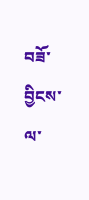བཟོ་བྱིངས་ལ་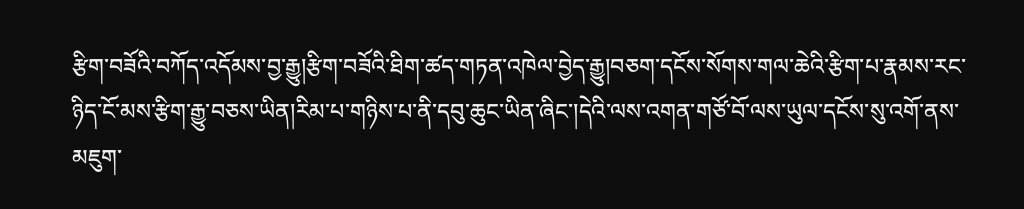རྩིག་བཟོའི་བཀོད་འདོམས་བྱ་རྒྱུ།རྩིག་བཟོའི་ཐིག་ཚད་གཏན་འཁེལ་བྱེད་རྒྱུ།བཅག་དངོས་སོགས་གལ་ཆེའི་རྩིག་པ་རྣམས་རང་ཉིད་ངོ་མས་རྩིག་རྒྱུ་བཅས་ཡིན།རིམ་པ་གཉིས་པ་ནི་དབུ་ཆུང་ཡིན་ཞིང་།དེའི་ལས་འགན་གཙོ་བོ་ལས་ཡུལ་དངོས་སུ་འགོ་ནས་མཇུག་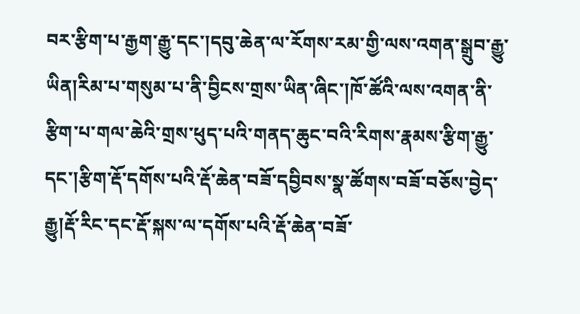བར་རྩིག་པ་རྒྱག་རྒྱུ་དང་།དབུ་ཆེན་ལ་རོགས་རམ་གྱི་ལས་འགན་སྒྲུབ་རྒྱུ་ཡིན།རིམ་པ་གསུམ་པ་ནི་བྱིངས་གྲས་ཡིན་ཞིང་།ཁོ་ཚོའི་ལས་འགན་ནི་རྩིག་པ་གལ་ཆེའི་གྲས་ཕུད་པའི་གནད་ཆུང་བའི་རིགས་རྣམས་རྩིག་རྒྱུ་དང་།རྩིག་རྡོ་དགོས་པའི་རྡོ་ཆེན་བཟོ་དབྱིབས་སྣ་ཚོགས་བཟོ་བཅོས་བྱེད་རྒྱུ།རྡོ་རིང་དང་རྡོ་སྐས་ལ་དགོས་པའི་རྡོ་ཆེན་བཟོ་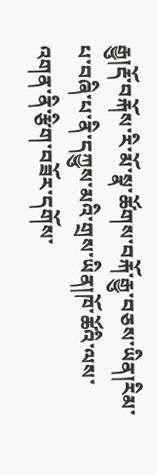རྒྱུ།རྡོ་བརྐོས་རི་མོ་སྣ་ཚོགས་བརྐོ་རྒྱུ་བཅས་ཡིན།རིམ་པ་བཞི་པ་ནི་དཀྱུས་མའི་གྲས་ཡིན།ཁོ་ཚོའི་ལས་འགན་ནི་རྩིག་བཟོར་དགོས་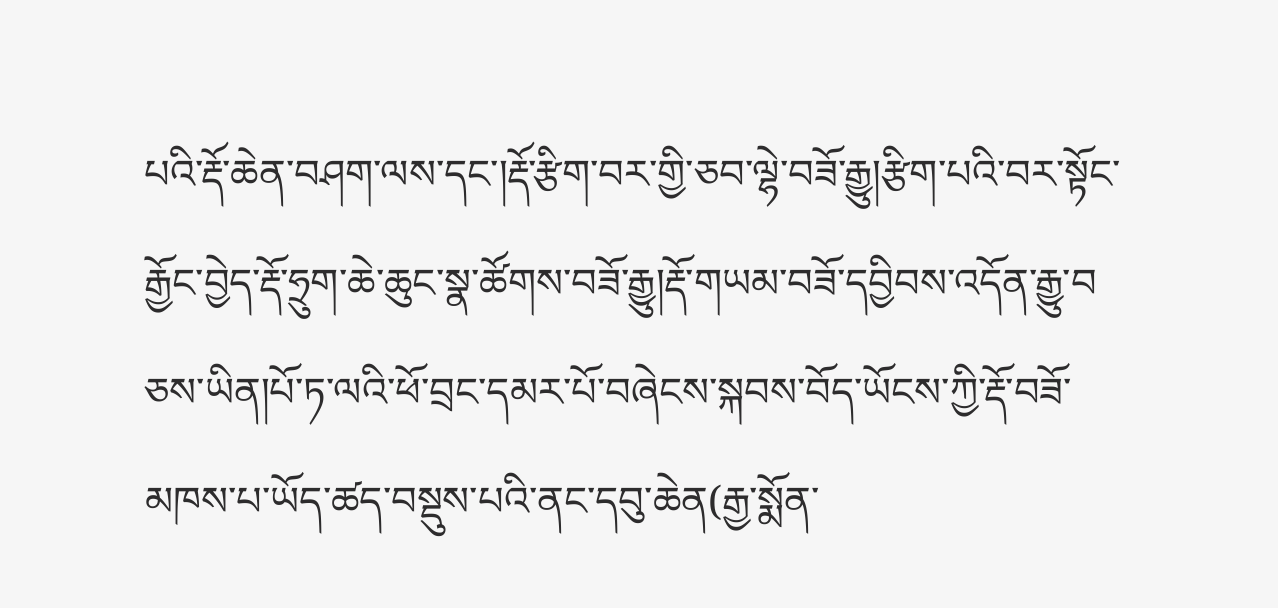པའི་རྡོ་ཆེན་བཤག་ལས་དང་།རྡོ་རྩིག་བར་གྱི་ཅབ་ལྷེ་བཟོ་རྒྱུ།རྩིག་པའི་བར་སྟོང་རྒྱོང་བྱེད་རྡོ་ཧྲུག་ཆེ་ཆུང་སྣ་ཚོགས་བཟོ་རྒྱུ།རྡོ་གཡམ་བཟོ་དབྱིབས་འདོན་རྒྱུ་བ
ཅས་ཡིན།པོ་ཏ་ལའི་ཕོ་བྲང་དམར་པོ་བཞེངས་སྐབས་བོད་ཡོངས་ཀྱི་རྡོ་བཟོ་མཁས་པ་ཡོད་ཚད་བསྡུས་པའི་ནང་དབུ་ཆེན(རྒྱ་སྨོན་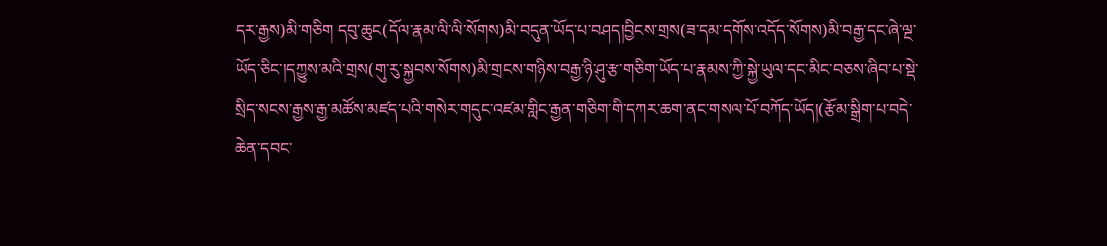དར་རྒྱས)མི་གཅིག དབུ་ཆུང(དོལ་རྣམ་ལི་ལི་སོགས)མི་བདུན་ཡོད་པ་བཤད།བྱིངས་གྲས(ཟ་དམ་དགོས་འདོད་སོགས)མི་བརྒྱ་དང་ཞེ་ལྔ་ཡོད་ཅིང་།དཀྱུས་མའི་གྲས(གུ་རུ་སྐྱབས་སོགས)མི་གྲངས་གཉིས་བརྒྱ་ཉི་ཤུ་རྩ་གཅིག་ཡོད་པ་རྣམས་ཀྱི་སྐྱེ་ཡུལ་དང་མིང་བཅས་ཞིབ་པ་སྡེ་སྲིད་སངས་རྒྱས་རྒྱ་མཚོས་མཛད་པའི་གསེར་གདུང་འཛམ་གླིང་རྒྱན་གཅིག་གི་དཀར་ཆག་ནང་གསལ་པོ་བཀོད་ཡོད།(རྩོམ་སྒྲིག་པ་བདེ་ཆེན་དབང་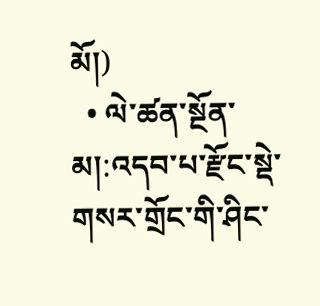མོ།)
  • ལེ་ཚན་སྔོན་མ།:འདབ་པ་རྫོང་སྡེ་གསར་གྲོང་གི་ཤིང་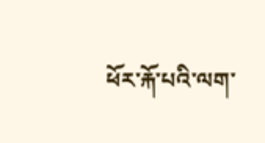ཕོར་རྐོ་པའི་ལག་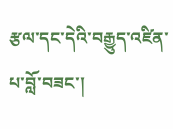རྩལ་དང་དེའི་བརྒྱུད་འཛིན་པ་བློ་བཟང་།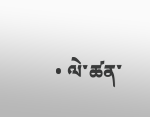• ལེ་ཚན་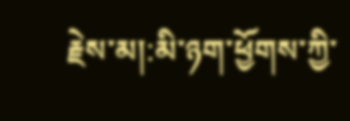རྗེས་མ།:མི་ཉག་ཕྱོགས་ཀྱི་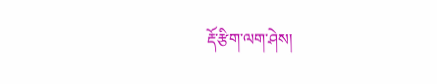རྡོ་རྩིག་ལག་ཤེས།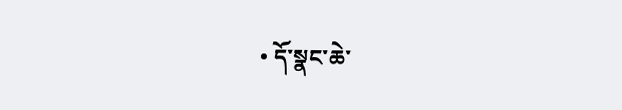• དོ་སྣང་ཆེ་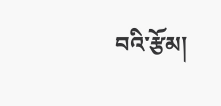བའི་རྩོམ།